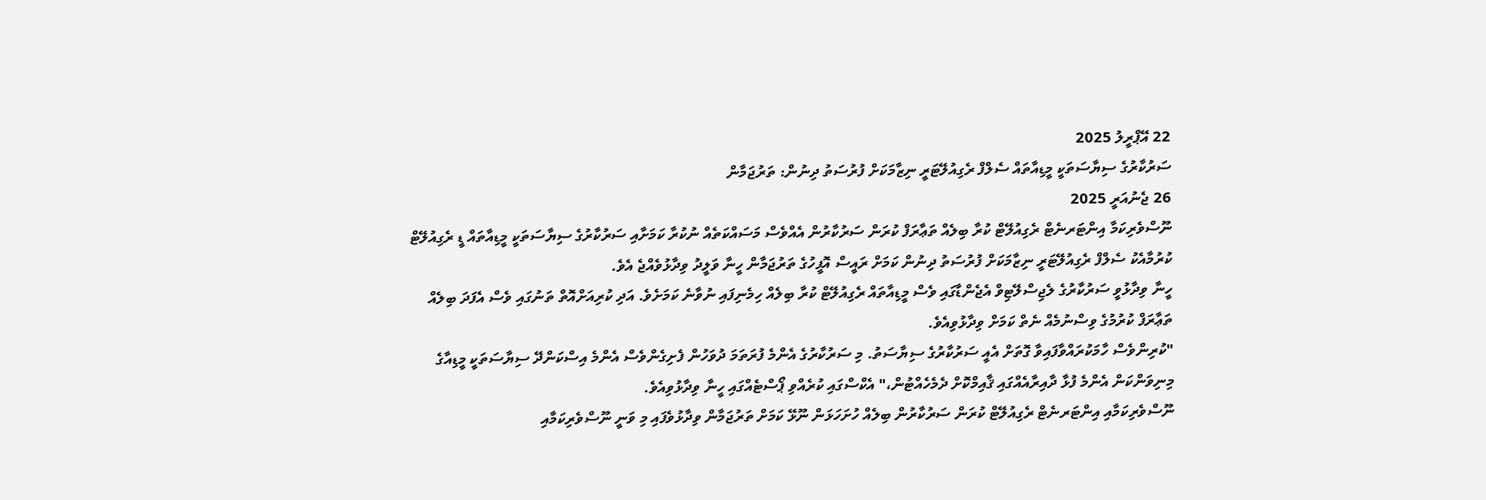22 އޭޕްރީލު 2025
ސަރުކާރުގެ ސިޔާސަތަކީ މީޑިއާތައް ސެލްފް ރެގިއުލޭޓަރީ ނިޒާމަކަށް ފުރުސަތު ދިނުން: ތަރުޖަމާން
26 ޖެނުއަރީ 2025
ނޫސްވެރިކަމާ އިންޓަރނެޓް ރެގިއުލޭޓް ކުރާ ބިލެއް ތަޢާރަފް ކުރަން ސަރުކާރުން އެއްވެސް މަސައްކަތެއް ނުކުރާ ކަމަށާއި ސަރުކާރުގެ ސިޔާސަތަކީ މީޑިއާތައް ޑީ ރެގިއުލޭޓް ކުރުމާއެކު ސެލްފް ރެގިއުލޭޓަރީ ނިޒާމަކަށް ފުރުސަތު ދިނުން ކަމަށް ރައީސް އޮފީހުގެ ތަރުޖަމާން ހީނާ ވަލީދު ވިދާޅުވެއްޖެ އެވެ.
ހީނާ ވިދާޅުވީ ސަރުކާރުގެ ލެޖިސްލޭޓިވް އެޖެންޑާގައި ވެސް މީޑިއާތައް ރެގިއުލޭޓް ކުރާ ބިލެއް ހިމެނިފައި ނުވާނެ ކަމަށެވެ. އަދި ކުރިއަށްއޮތް ތަނުގައި ވެސް އެފަދަ ބިލެއް ތަޢާރަފް ކުރުމުގެ ވިސްނުމެއް ނެތް ކަމަށް ވިދާޅުވިއެވެ.
"ކުރިންވެސް ހާމަކުރައްވާފައިވާ ގޮތަށް އެއީ ސަރުކާރުގެ ސިޔާސަތު. މި ސަރުކާރުގެ އެންމެ ފުރަތަމަ ދުވަހުން ފެށިގެންވެސް އެންމެ އިސްކަންދޭ ސިޔާސަތަކީ މީޑިއާގެ މިނިވަންކަން އެންމެ ފުޅާ ދާއިރާއެއްގައި ޤާއިމްކޮށް ދެމެހެއްޓުން،" އެކްސްގައި ކުރެއްވި ޕޯސްޓެއްގައި ހީނާ ވިދާޅުވިއެވެ.
ނޫސްވެރިކަމާއި އިންޓަރނެޓް ރެގިއުލޭޓް ކުރަން ސަރުކާރުން ބިލެއް ހުށަހަޅަން ނޫޅޭ ކަމަށް ތަރުޖަމާން ވިދާޅުވެފައި މި ވަނީ ނޫސްވެރިކަމާއި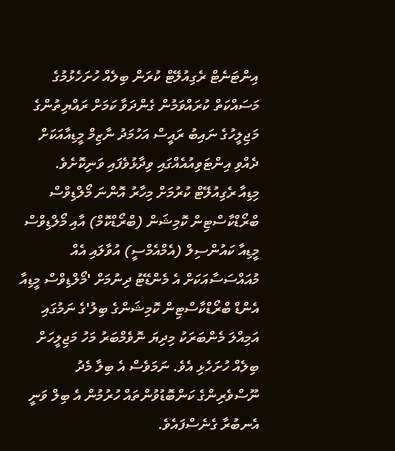އިންޓަނެޓް ރެގިއުލޭޓް ކުރަން ބިލެއް ހުށަހެޅުމުގެ މަސައްކަތް ކުރައްވަމުން ގެންދަވާ ކަމަށް ރައްޔިތުންގެ މަޖިލީހުގެ ނައިބު ރައީސް އަހުމަދު ނާޒިމް މީޑިއާއަކަށް ދެއްވި އިންޓަވިއުއެއްގައި ވިދާޅުވެފައި ވަނިކޮށެވެ.
މިޑިއާ ރެގިއުލޭޓް ކުރުމަށް މިހާރު އޮންނަ މޯލްޑިވްސް ބްރޯޑްކާސްޓިން ކޮމިޝަން (ބްރޯޑްކޮމް) އާއި މޯލްޑިވްސް މީޑިއާ ކައުންސިލް (އެމްއެމްސީ) އުވާލައި އެއް މުއައްސަސާއަކަށް އެ މެންޑޭޓު ދިނުމަށް 'މޯލްޑިވްސް މީޑިއާ އެންޑް ބްރޯޑްކާސްޓިން ކޮމިޝަންގެ ބިލު'ގެ ނަމުގައި އަމިއްލަ މެންބަރަކު މިދިޔަ ނޮވެމްބަރު މަހު މަޖިލީހަށް ބިލެއް ހުށަހެޅި އެވެ. ނަމަވެސް އެ ބިލާ މެދު ނޫސްވެރިންގެ ކަންބޮޑުވުންތައް ހުރުމުން އެ ބިލް ވަނީ އެނބުރާ ގެނެސްފައެވެ.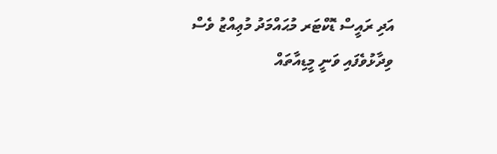އަދި ރައީސް ޑޮކްޓަރ މުޙައްމަދު މުޢިއްޒު ވެސް ވިދާޅުވެފައި ވަނީ މީޑިއާތައް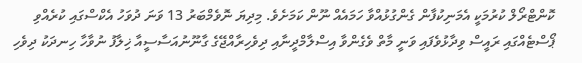ކޮންޓްރޯލް ކުރުމަކީ އެމަނިކުފާން ގެންގުޅުއްވާ ހަމައެއް ނޫން ކަމަށެވެ. މިދިޔަ ނޮވެމްބަރު 13 ވަނަ ދުވަހު އެކްސްގައި ކުރެއްވި ޕޯސްޓެއްގައި ރައީސް ވިދާޅުވެފައި ވަނީ މާތް ވެގެންވާ އިސްލާމްދީނާއި ދިވެހިރާއްޖޭގެ ގާނޫނުއަސާސީއާ ޚިލާފު ނުވާހާ ހިނދަކު ދިވެހި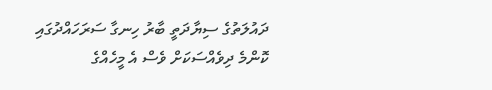ދައުލަތުގެ ސިޔާދަތީ ބާރު ހިނގާ ސަރަހައްދުގައި ކޮންމެ ދިވެއްސަކަށް ވެސް އެ މީހެއްގެ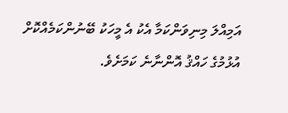އަމިއްލަ މިނިވަންކަމާ އެކު އެ މީހަކު ބޭނުންކަމެއްކޮށް އުޅުމުގެ ހައްޤު އޮންނާނެ ކަމަށެވެ.